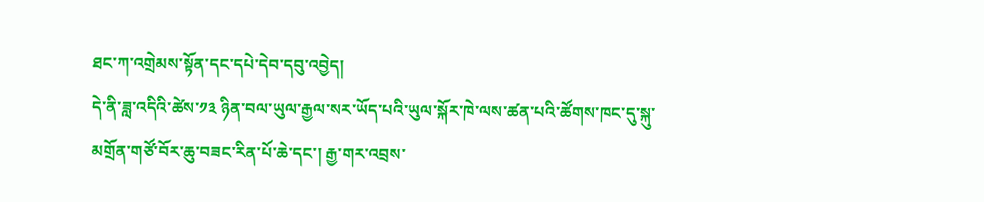ཐང་ཀ་འགྲེམས་སྟོན་དང་དཔེ་དེབ་དབུ་འབྱེད།
དེ་ནི་ཟླ་འདིའི་ཚེས་༡༣ ཉིན་བལ་ཡུལ་རྒྱལ་སར་ཡོད་པའི་ཡུལ་སྐོར་ཁེ་ལས་ཚན་པའི་ཚོགས་ཁང་དུ་སྐུ་མགྲོན་གཙོ་བོར་ཆུ་བཟང་རིན་པོ་ཆེ་དང་། རྒྱ་གར་འབྲས་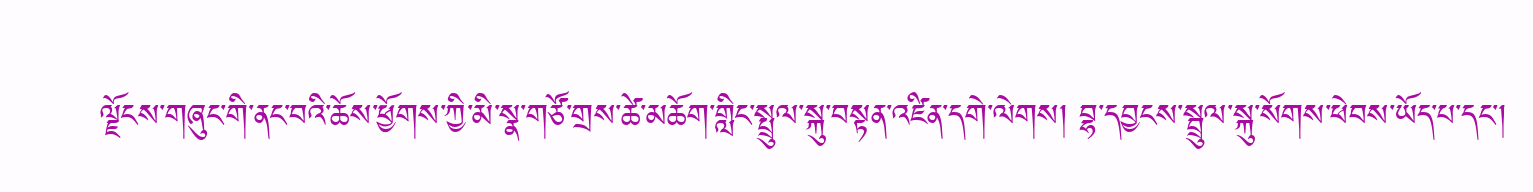ལྗོངས་གཞུང་གི་ནང་བའི་ཆོས་ཕྱོགས་ཀྱི་མི་སྣ་གཙོ་གྲས་ཚེ་མཆོག་གླིང་སྤྲུལ་སྐུ་བསྟན་འཛིན་དགེ་ལེགས། བྷ་དབྱངས་སྦྲུལ་སྐུ་སོགས་ཕེབས་ཡོད་པ་དང་།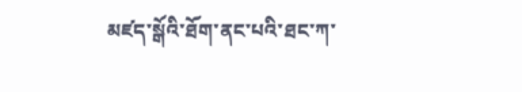མཛད་སྒོའི་ཐོག་ནང་པའི་ཐང་ཀ་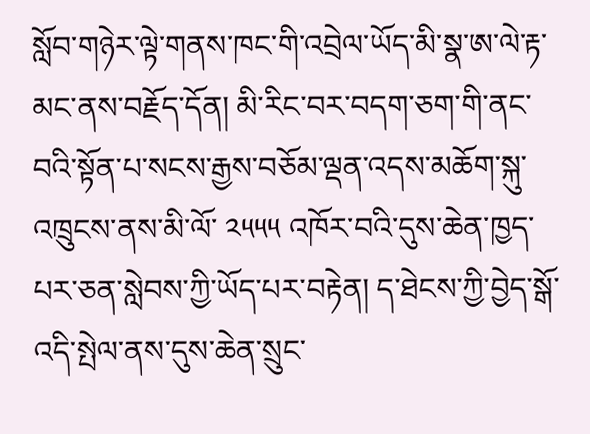སློབ་གཉེར་ལྟེ་གནས་ཁང་གི་འབྲེལ་ཡོད་མི་སྣ་ཨ་ལེ་རྟ་མང་ནས་བརྗོད་དོན། མི་རིང་བར་བདག་ཅག་གི་ནང་བའི་སྟོན་པ་སངས་རྒྱས་བཅོམ་ལྡན་འདས་མཆོག་སྐུ་འཁྲུངས་ནས་མི་ལོ་ ༢༥༥༥ འཁོར་བའི་དུས་ཆེན་ཁྱད་པར་ཅན་སླེབས་ཀྱི་ཡོད་པར་བརྟེན། ད་ཐེངས་ཀྱི་བྱེད་སྒོ་འདི་སྤེལ་ནས་དུས་ཆེན་སྲུང་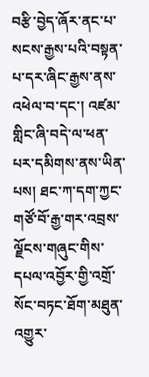བརྩི་བྱེད་ཞོར་ནང་པ་སངས་རྒྱས་པའི་བསྟན་པ་དར་ཞིང་རྒྱས་ནས་འཕེལ་བ་དང་། འཛམ་གླིང་ཞི་བདེ་ལ་ཕན་པར་དམིགས་ནས་ཡིན་པས། ཐང་ཀ་དག་ཀྱང་གཙོ་བོ་རྒྱ་གར་འབྲས་ལྗོངས་གཞུང་གིས་དཔལ་འབྱོར་གྱི་འགྲོ་སོང་བཏང་ཐོག་མཐུན་འགྱུར་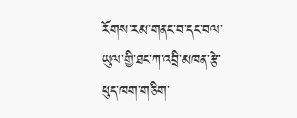རོགས་རམ་གནང་བ་དང་བལ་ཡུལ་གྱི་ཐང་ཀ་འབྲི་མཁན་རྩེ་ཕུད་ཁག་གཅིག་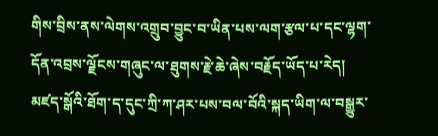གིས་བྲིས་ནས་ལེགས་འགྲུབ་བྱུང་བ་ཡིན་པས་ལག་རྩལ་པ་དང་ལྷག་དོན་འབྲས་ལྗོངས་གཞུང་ལ་ཐུགས་རྗེ་ཆེ་ཞེས་བརྗོད་ཡོད་པ་རེད།
མཛད་སྒོའི་ཐོག་ད་དུང་ཀྲི་ཀ་ཤར་པས་བལ་བོའི་སྐད་ཡིག་ལ་བསྒྱུར་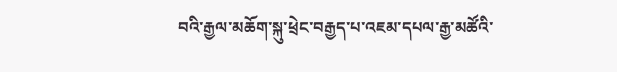བའི་རྒྱལ་མཆོག་སྐུ་ཕྲེང་བརྒྱད་པ་འཇམ་དཔལ་རྒྱ་མཚོའི་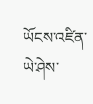ཡོངས་འཛིན་ཡེ་ཤེས་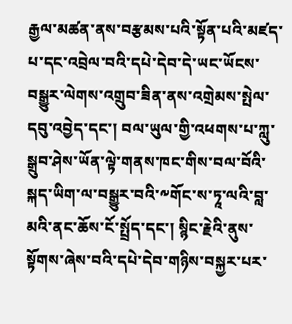རྒྱལ་མཚན་ནས་བརྩམས་པའི་སྟོན་པའི་མཛད་པ་དང་འབྲེལ་བའི་དཔེ་དེབ་དེ་ཡང་ཡོངས་བསྒྱུར་ལེགས་འགྲུབ་ཟིན་ནས་འགྲེམས་སྤེལ་དབུ་འབྱེད་དང་། བལ་ཡུལ་གྱི་འཕགས་པ་ཀླུ་སྒྲུབ་ཤེས་ཡོན་ལྟེ་གནས་ཁང་གིས་བལ་བོའི་སྐད་ཡིག་ལ་བསྒྱུར་བའི་༸གོང་ས་ཏཱ་ལའི་བླ་མའི་ནང་ཆོས་ངོ་སྤྲོད་དང་། སྙིང་རྗེའི་ནུས་སྟོགས་ཞེས་བའི་དཔེ་དེབ་གཉིས་བསྐྱར་པར་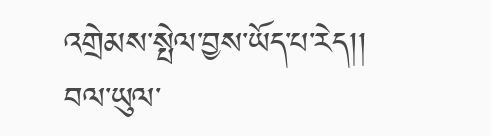འགྲེམས་སྤེལ་བྱས་ཡོད་པ་རེད།།
བལ་ཡུལ་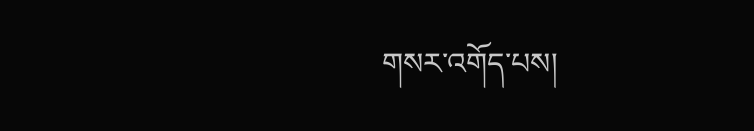གསར་འགོད་པས།